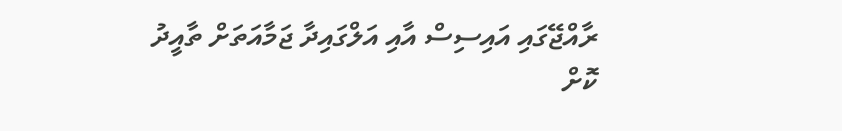ރާއްޖޭގައި އައިސިސް އާއި އަލްގައިދާ ޖަމާއަތަށް ތާއީދު ކޮށް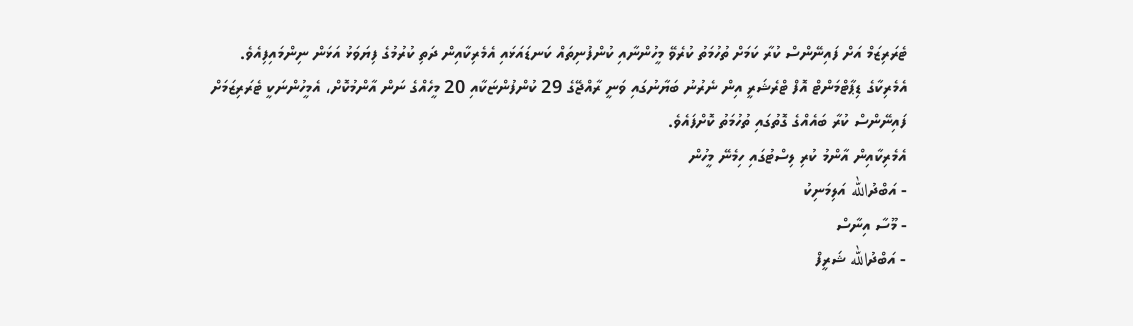ޓެރަރިޒަމް އަށް ފައިނޭންސް ކުރާ ކަމަށް ތުހުމަތު ކުރެވޭ މީހުންނާއި ކުންފުނިތައް ކަނޑައަޅައި އެމެރިކާއިން ދަތި ކުރުމުގެ ފިޔަވަޅު އަޅަން ނިންމައިފިއެވެ.
އެމެރިކާގެ ޑިޕާޓްމަންޓް އޮފް ޓްރެޝަރީ އިން ނެރުނު ބަޔާނުގައި ވަނީ ރާއްޖޭގެ 29 ކުންފުންޏަކާއި 20 މީހެއްގެ ނަން އާންމުކޮށް، އެމީހުންނަކީ ޓެރަރިޒަމަށް ފައިނޭންސް ކުރާ ބައެއްގެ ގޮތުގައި ތުހުމަތު ކޮށްފައެވެ.
އެމެރިކާއިން އާންމު ކުރި ލިސްޓުގައި ހިމެނޭ މީހުން
- އަބްދުالله އަލިމަނިކު
- މޫސާ އިނާސް
- އަބްދުالله ޝަރީފް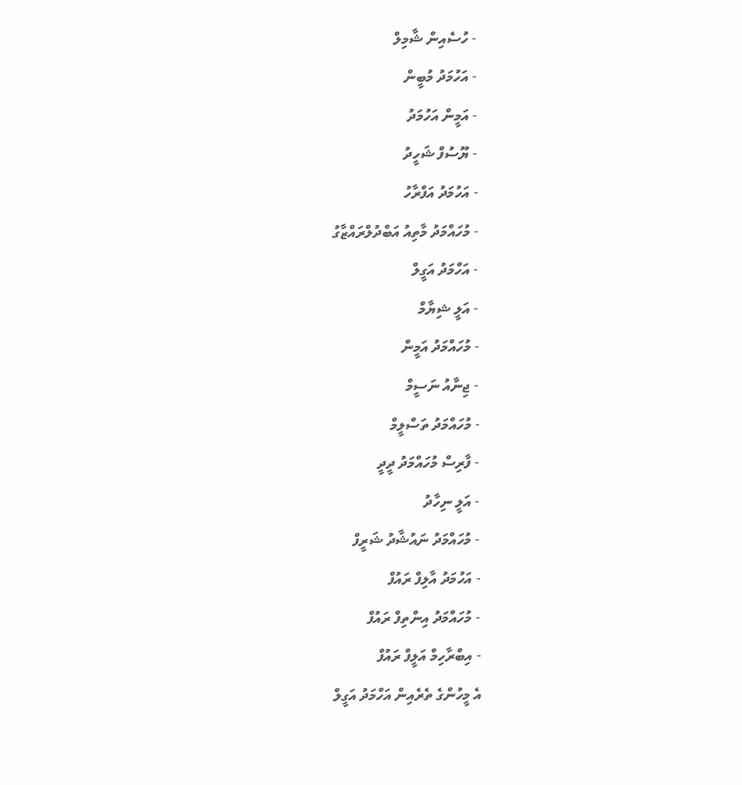- ހުސެއިން ޝާމިލް
- އަހުމަދު މުބީން
- އަމީން އަހުމަދު
- ޔޫސުފް ޝަހީދު
- އަހުމަދު އަފްރާހު
- މުހައްމަދު މާތިއު އަބްދުލްރައްޒާގު
- އަހްމަދު އަގީލް
- އަލީ ޝިޔާމް
- މުހައްމަދު އަމީން
- ޖިނާއު ނަސީމް
- މުހައްމަދު ތަސްލީމް
- ފާރިސް މުހައްމަދު ދީދީ
- އަލީ ނިހާދު
- މުހައްމަދު ނައުޝާދު ޝަރީފް
- އަހުމަދު އާލިފް ރައުފް
- މުހައްމަދު އިންތިފް ރައުފް
- އިބްރާހިމް އަލީފް ރައުފް
އެ މީހުންގެ ތެރެއިން އަހްމަދު އަގީލް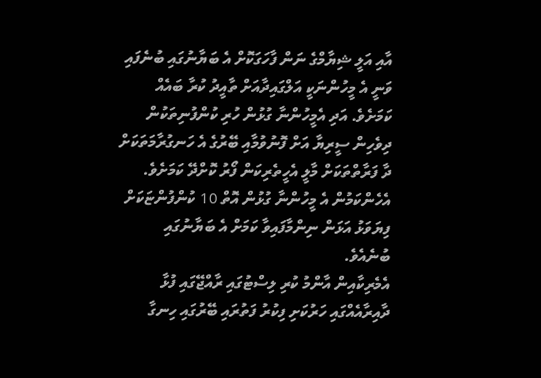އާއި އަލީ ޝިޔާމްގެ ނަން ފާހަގަކޮށް އެ ބަޔާނުގައި ބުނެފައި ވަނީ އެ މީހުންނަކީ އަލްގައިދާއަށް ތާއީދު ކުރާ ބައެއް ކަމަށެވެ. އަދި އެމީހުންނާ ގުޅުން ހުރި ކުންފުނިތަކުން ދިވެހިން ސީރިޔާ އަށް ފޮނުވުމާއި ބޭރުގެ އެ ހަނގުރާމަތަކަށް ދާ ފަރާތްތަކަށް މާލީ އެހީތެރިކަން ފޯރު ކޮށްދޭ ކަމަށެވެ. އެހެންކަމުން އެ މީހުންނާ ގުޅުން އޮތް 10 ކުންފުންޏަކަށް ފިޔަވަޅު އަޅަން ނިންމާފައިވާ ކަމަށް އެ ބަޔާނުގައި ބުނެއެވެ.
އެމެރިކާއިން އާންމު ކުރި ލިސްޓުގައި ރާއްޖޭގައި ފުޅާ ދާއިރާއެއްގައި ހަރުކަށި ފިކުރު ފަތުރައި ބޭރުގައި ހިނގާ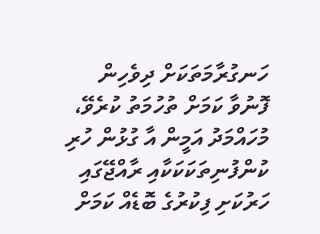ހަނގުރާމަތަކަށް ދިވެހިން ފޮނުވާ ކަމަށް ތުހުމަތު ކުރެވޭ، މުހައްމަދު އަމީން އާ ގުޅުން ހުރި ކުންފުނިތަކަކަކާއި ރާއްޖޭގައި ހަރުކަށި ފިކުރުގެ ބޮޑެއް ކަމަށް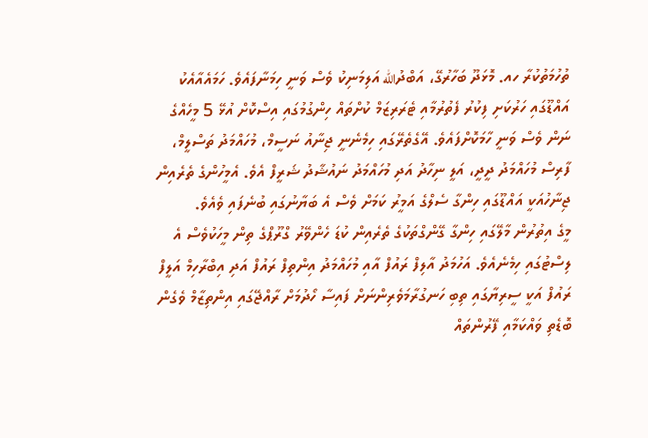ތުހުމަތުކުރާ ހއ. މޮޅަދޫ ބަހާރުގޭ، އަބްދުالله އަލިމަނިކު ވެސް ވަނީ ހިމަނާފައެވެ. ހަމައެއާއެކު އައްޑޫގައި ހަރުކަށި ފިކުރު ފެތުރުމާއި ޓެރަރިޒަމް ކުށްތައް ހިންގުމުގައި އިސްކޮށް އުޅޭ 5 މީހެއްގެ ނަން ވެސް ވަނީ ހާމަކޮށްފައެވެ. އޭގެތެރޭގައި ހިމެނެނީ ޖިނާއު ނަސީމް، މުހައްމަދު ތަސްލީމް، ފާރިސް މުހައްމަދު ދީދީ، އަލީ ނިހާދު އަދި މުހައްމަދު ނައުޝާދު ޝަރީފް އެވެ. އެމީހުންގެ ތެރެއިން ޖިނާހުއަކީ އައްޑޫގައި ހިންގާ ސެލްގެ އަމީރު ކަމަށް ވެސް އެ ބަޔާނުގައި ބުނެފައި ވެއެވެ.
މީގެ އިތުރުން މާލޭގައި ހިންގާ ގޭންގްތަކުގެ ތެރެއިން ކުޑަ ހެންވޭރު ގްރޫޕްގެ ތިން މީހަކުވެސް އެ ލިސްޓުގައި ހިމެނެއެވެ. އަހުމަދު އާލިފް ރައުފް އާއި މުހައްމަދު އިންތިފް ރައުފް އަދި އިބްރާހިމް އަލީފް ރައުފް އަކީ ސީރިޔާގައި ތިބި ހަނގުރާމަވެރިންނަށް ފައިސާ ހޯދުމަށް ރާއްޖޭގައި އިންތިޒާމް ވެގެން ބޮޑެތި ވައްކަމާއި ފޭރުންތައް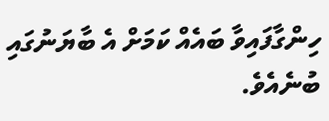ހިންގާފައިވާ ބައެއް ކަމަށް އެ ބާޔަނުގައި ބުނެއެވެ.